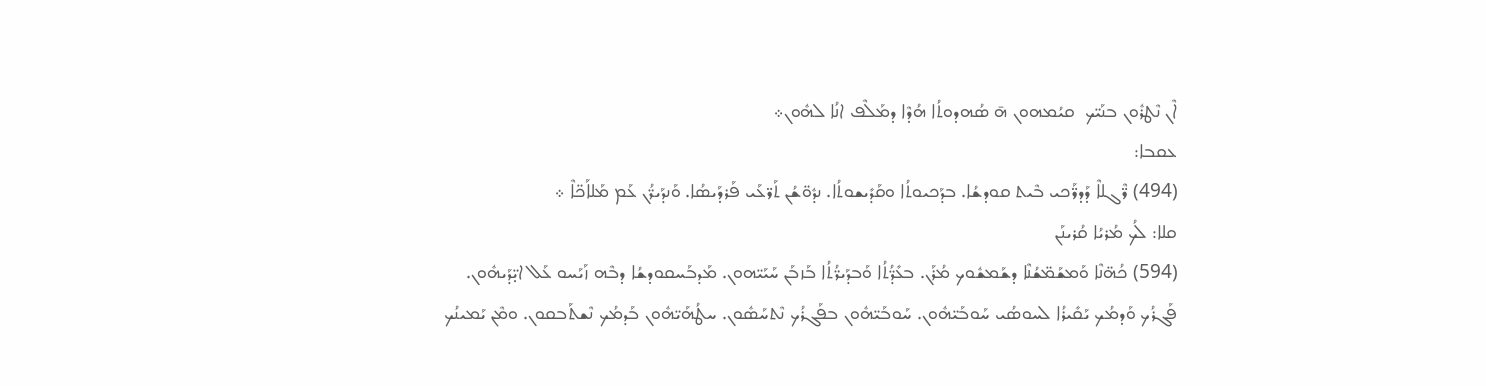ܐܶܢ ܢܶܛܪܽܘܢ ܒܢܰܝ̈ܟ  ܩܝܳܡܗܘܢ ܗ̄ ܣܳܗܕܘܬܳܐ ܗܳܕܶܐ ܕܡܰܠܶܦ ܐܢܳܐ ܠܗܽܘܢ܀
ܥܩܒܐ:
(494) ܪ̈ܶܓܠܐܶ ܕܰܕܪ̈ܰܟܝ ܒܶܝܬ ܩܘܕܫܳܐ. ܒܕܰܟܝܘܬܳܐ ܘܩܰܕܺܝܫܘܬܳܐ. ܢܕܽܘ̈ܫܳܢ ܬܰܪ̈ܥܰܝ ܦܰܪܕܰܝܣܳܐ. ܘܰܢܕܰܝܪ̈ܳܢ ܥܰܡ ܡܰܠܐܰܟ̈ܐܶ ܀
ܩܠܐ: ܠܳܟ ܡܳܪܝܳܐ ܩܳܪܝܢܰܢ
(594) ܟܳܗ̈ܢܶܐ ܘܰܡܫܰܡ̈ܫܳܢܶܐ ܕܫܰܡܫܽܘܟ ܡܳܪܰܢ. ܒܥܺܕ̈ܳܬܳܐ ܘܰܒܕܰܝܪ̈ܳܬܳܐ ܒܰܙܒܰܢ ܚܰܝܰܝ̈ܗܘܢ. ܡܰܕܒܰܚܩܘܕܫܳܐ ܕܒܶܗ ܙܰܝܰܚܘ ܥܰܠ ܐܝ̣̈ܕܰܝܗܽܘܢ. ܦܰܓܪܳܟ ܘܰܕܡܳܟ ܝܰܩܺܝܪܳܐ ܠܚܘܣܳܝ ܚܰܘܒܰܝ̈ܗܽܘܢ. ܚܰܘܒܰܝ̈ܗܽܘܢ ܒܦܰܓܪܳܟ ܢܶܬܚܰܣܽܘܢ. ܚܛܳܗܰܝ̈ܗܽܘܢ ܒܰܕܡܳܟ ܢܶܫܬܰܒܩܘܢ. ܘܡܶܢ ܝܰܡܝܢܳܟ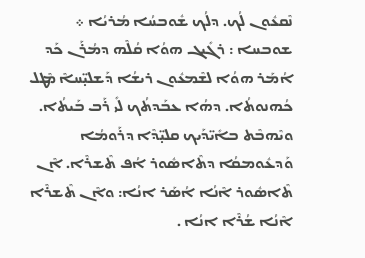ܢܶܩܥܽܘܢ ܠܳܟ. ܕܠܳܟ ܫܽܘܒܚܳܐ ܡܳܪܝܳܐ ܀
ܫܘܒܚܐ : ܪܓܺܝܓ ܗܘܳܐ ܩܳܠܶܗ ܕܡܳܪܰܢ ܟܰܕ ܐܳܡܰܪ ܗܘܳܐ ܠܫܶܡܥܽܘܢ ܪܝܫܳܐ ܕܰܫܠܝ̣̈ܚܐܶ ܡܶܛܠ ܟܳܗܢܘܬܳܐ. ܕܗܳܐ ܥܒܰܕܬܳܟ ܠܺܝ ܪܰܒ ܒܰܝܬܳܐ. ܘܝܶܗܒܶܬ ܒܐܺܝ̈ܕܰܝܟ ܩܠܝ̣̈ܕܶܐ ܕܪܰܘܡܳܐ ܘܰܕܥܽܘܡܩܳܐ ܕܬܶܐܣܽܘܪ ܐܳܦ ܬܶܫܪܶܐ. ܐܶܢ ܬܶܐܣܽܘܪ ܐܶܢܳܐ ܐܳܣܰܪ ܐܢܳܐ: ܘܐܶܢ ܬܶܫܪܶܐ ܐܶܢܳܐ ܫܳܪܶܐ ܐܢܳܐ .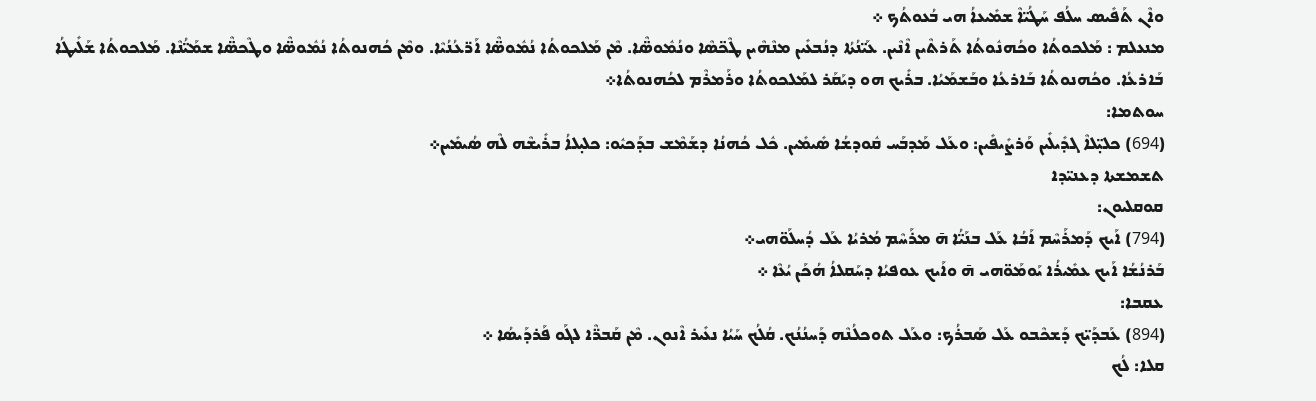ܘܐܶܢ ܬܰܦܺܝܣ ܚܠܳܦ ܚܰܛܳܝ̈ܐܶ ܫܡܺܝܥܐܳ ܗܝ ܒܳܥܘܬܳܟ ܀
ܡܢܥܠܡ : ܡܰܠܟܘܬܳܐ ܘܟܳܗܢܽܘܬܳܐ ܬܰܪܬܶܝܢ ܐܶܢܶܝܢ. ܥܰܝ̈ܢܳܬܳܐ ܕܢܳܒܥܺܝܢ ܡܢܶܗܶܝܢ ܛܶܟ̈ܣܶܐ ܘܢܳܡܽܘܣ̈ܶܐ. ܡܶܢ ܡܰܠܟܘܬܳܐ ܢܳܡܽܘܣ̈ܶܐ ܐܰܪ̈ܥܳܢܳܝܶܐ. ܘܡܶܢ ܟܳܗܢܘܬܳܐ ܢܳܡܽܘܣ̈ܶܐ ܘܛܶܟܣ̈ܶܐ ܫܡܰܝ̈ܳܢܶܐ. ܡܰܠܟܘܬܳܐ ܫܰܠܺܝܛܳܐ ܒܰܐܪܥܳܐ. ܘܟܳܗܢܘܬܳܐ ܒܰܐܪܥܳܐ ܘܒܰܫܡܰܝܳܐ. ܒܪܺܝܟ ܗܘ ܕܝܰܩܰܪ ܠܡܰܠܟܘܬܳܐ ܘܪܰܡܪܶܡ ܠܟܳܗܢܘܬܳܐ܀
ܚܘܬܡܐ:
(694) ܟܠܝ̣̈ܠܐܶ ܓܕܺܝܠܺܝܢ ܘܰܪܨܺܝܦܺܝܢ: ܘܥܰܠ ܡܰܕܒܰܚ ܩܽܘܕܫܳܐ ܣܺܝܡܺܝܢ. ܟܽܠ ܟܳܗܢܳܐ ܕܫܰܡܶܫ ܒܕܰܟܝܽܘ: ܟܠܝ̣ܠܐܳ ܒܪܺܝܫܶܗ ܠܶܗ ܣܳܝܡܺܝܢ܀
ܬܫܡܫܬܐ ܕܥܢܝ̈ܕܐ
ܩܘܩܠܝܘܢ:
(794) ܐܰܝܟ ܕܰܡܪܰܚܶܡ ܐܰܒܳܐ ܥܰܠ ܒܢܰܝ̈ܳܐ ܗ̄ ܡܪܰܚܶܡ ܡܳܪܝܳܐ ܥܰܠ ܕܳܚܠܰܘ̈ܗܝ܀
ܒܰܪܢܳܫܳܐ ܐܰܝܟ ܥܡܺܝܪܳܐ ܝܰܘܡܰܘ̈ܗܝ ܗ̄ ܘܐܰܝܟ ܥܘܦܝܳܐ ܕܚܰܩܠܐܳ ܗܳܟܰܢ ܝܳܥܶܐ ܀
ܥܩܒܐ:
(894) ܥܰܒܕܰܝ̈ܟ ܕܰܫܟܶܒܘ ܥܰܠ ܣܰܒܪܳܟ: ܘܥܰܠ ܬܘܟܠܳܢܶܗ ܕܰܚܢܳܢܳܟ. ܩܳܠܳܟ ܚܰܝܳܐ ܢܥܺܝܪ ܐܶܢܘܢ. ܡܶܢ ܩܰܒܪ̈ܶܐ ܠܓܰܘ ܦܰܪܕܰܝܣܳܐ ܀
ܩܠܐ: ܠܳܟ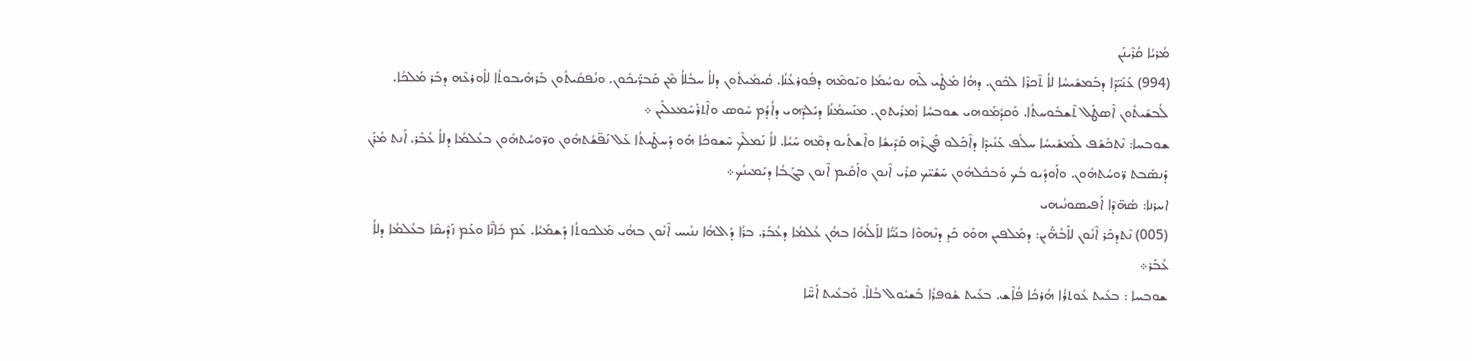ܡܳܪܝܳܐ ܩܳܪܶܝܢܰܢ
(994) ܥܰܢܺܝ̈ܕܶܐ ܕܒܰܡܫܺܝܚܳܐ ܠܐܳ ܬܶܟܪܶܐ ܠܟܽܘܢ. ܕܗܳܐ ܡܰܛܺܝ ܠܶܗ ܢܘܚܳܡܳܐ ܘܝܰܘܡܶܗ ܕܦܽܘܪܥܳܢܳܐ. ܩܳܝܡܺܝܬܽܘܢ ܕܠܐܳ ܚܒܳܠܐܳ ܡܶܢ ܩܰܒܪ̈ܰܝܟܽܘܢ. ܘܢܳܦܩܺܝܬܽܘܢ ܒܰܪܗܺܝܒܘܬܳܐ ܠܐܽܘܪܥܶܗ ܕܒܰܪ ܡܰܠܟܳܐ. ܠܳܒܫܺܝܬܽܘܢ ܐܶܣܛܰܠ ܬܶܫܒܽܘܚܬܳܐ. ܘܰܩܕܳܡܰܘܗܝ ܫܘܒܚܳܐ ܙܳܡܪܺܝܬܘܢ. ܡܢܰܚܡܳܢܳܐ ܕܝܰܠܕ̈ܗܝ ܕܐܳܕܳܡ ܚܽܘܣ ܘܐܶܬܪܰܚܰܡܥܠܰܝܢ ܀
ܫܘܒܚܐ: ܢܶܬܟܰܫܰܦ ܠܰܡܫܺܝܚܳܐ ܚܠܳܦ ܥܰܢܺܝܕܶܐ ܕܐܶܟܰܠܘ ܦܰܓܪܶܗ ܩܰܕܺܝܫܳܐ ܘܐܶܫܬܺܝܘ ܕܡܶܗ ܚܰܝܳܐ. ܠܐܳ ܢܰܡܠܶܟ ܚܶܫܘܟܳܐ ܗܰܘ ܕܰܚܛܺܝܬܳܐ ܥܰܠ ܢܰܦ̈ܫܳܬܗܽܘܢ ܘܪ̈ܘܚܳܬܗܽܘܢ ܒܥܳܠܡܳܐ ܕܠܐܳ ܥܳܒܰܪ. ܐܰܢܬ ܡܳܪܰܢ ܕܰܢܣܰܒܬ ܪ̈ܘܚܳܬܗܽܘܢ. ܘܐܰܘܕܺܝܘ ܒܳܟ ܘܰܒܟܽܠܗܽܘܢ ܚܰܫܰܝ̈ܟ ܩܪܺܝ ܐܶܢܘܢ ܘܐܰܩܺܝܡ ܐܶܢܘܢ ܒܓܰܒܳܐ ܕܝܰܡܝܢܳܟ܀
ܐܚܪܢܐ: ܣܳܗ̈ܕܶܐ ܐܰܦܝܣܘܢܳܝܗܝ
(005) ܢܶܬܕܟܰܪ ܐܶܢܽܘܢ ܠܐܰܒܳܗ̈ܰܝܢ: ܕܡܰܠܦܝܢ ܗܘܰܘ ܟܰܕ ܕܢܶܗܘܶܐ ܒܢܰܝ̈ܳܐ ܠܐܰܠܳܗܳܐ ܒܗܳܢ ܥܳܠܡܳܐ ܕܥܳܒܰܪ. ܒܪܳܐ ܕܰܐܠܗܳܐ ܢܢܺܝܚ ܐܶܢܽܘܢ ܒܗܳܝ ܡܰܠܟܘܬܳܐ ܕܰܫܡܰܝܳܐ. ܥܰܡ ܟܺܐܢ̈ܶܐ ܘܥܰܡ ܙܰܕܺܝܩܶܐ ܒܥܳܠܡܳܐ ܕܠܐܳ ܥܳܒܰܪ܀
ܫܘܒܚܐ : ܒܥܺܝܬ ܥܽܘܬܪܳܐ ܗܳܪܟܳܐ ܦܳܐܶܫ. ܒܥܺܝܬ ܫܽܘܦܪܳܐ ܒܰܫܝܽܘܠ ܒܳܠܐܶ. ܘܰܒܥܺܝܬ ܐܰܚ̈ܶܐ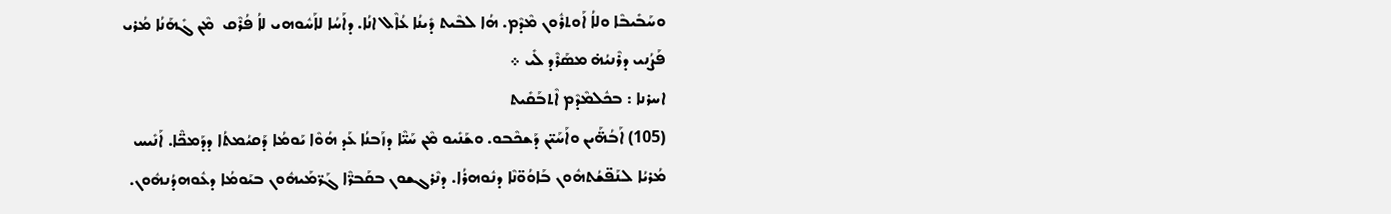ܘܚܰܒܺܝܒܶܐ ܘܠܐܳ ܐܰܘܬܪܽܘܢ ܡܶܕܶܡ. ܗܳܐ ܠܒܶܝܬ ܕܺܝܢܳܐ ܥܳܐܶܠ ܐܢܳܐ. ܕܐܰܚܳܐ ܠܐܰܚܽܘܗܝ ܠܐܳ ܦܳܪܶܩ  ܡܶܢ ܓܺܗܰܢܳܐ ܡܳܪܝ ܦܰܨܳܢܝ ܕܪܶܢܝܳܗ̇ ܡܣܰܪܶܕ ܠܺܝ ܀
ܐܚܪܢܐ : ܒܟܽܠܡܶܕܶܡ ܐܶܬܒܰܩܺܝܬ
(105) ܐܰܒܳܗ̈ܰܝܢ ܘܐܰܚܰܝ̈ܢ ܕܰܫܟܶܒܘ. ܘܫܰܢܺܝܘ ܡܶܢ ܚܰܝ̈ܶܐ ܕܙܰܒܢܳܐ ܥܰܕ ܗܳܘܶܐ ܝܰܘܡܳܐ ܕܰܩܝܳܡܬܳܐ ܕܕܰܡܟ̈ܶܐ. ܐܰܢܺܝܚ ܡܳܪܝܳܐ ܠܢܰܦ̈ܫܳܬܗܽܘܢ ܒܰܐܘܳܘ̈ܢܶܐ ܕܢܽܘܗܪܳܐ. ܕܢܶܪܓܫܘܢ ܒܩܰܒܪ̈ܶܐ ܓܰܪ̈ܡܰܝܗܽܘܢ ܒܝܰܘܡܳܐ ܕܥܽܘܗܕܳܢܗܽܘܢ.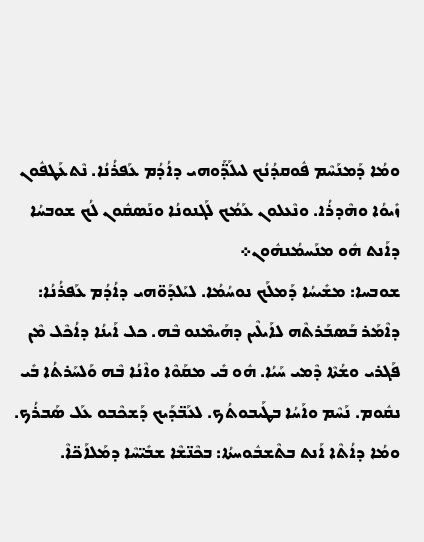ܘܡܳܐ ܕܰܡܢܰܚܶܡ ܦܽܘܩܕܳܢܳܟ ܠܝܠܰܕ̈ܰܘܗܝ ܕܐܳܕܳܡ ܥܰܦܪܳܢܳܐ. ܢܶܬܥܰܛܦܽܘܢ ܙܺܝܘܳܐ ܘܗܶܕܪܳܐ. ܘܢܶܥܠܘܢ ܥܰܡܳܟ ܠܰܓܢܘܢܳܐ ܘܢܰܣܩܽܘܢ ܠܳܟ ܫܘܒܚܳܐ ܕܐܰܢܬ ܗܽܘ ܡܢܰܚܡܳܢܗܽܘܢ܀
ܫܘܒܚܐ: ܡܫܺܝܚܳܐ ܕܰܡܠܰܟ ܢܘܚܳܡܳܐ. ܠܝܰܠܕܰܘ̈ܗܝ ܕܐܳܕܳܡ ܥܰܦܪܳܢܳܐ: ܕܐܶܡܰܪ ܒܰܣܒܰܪܬܶܗ ܠܐܰܝܠܶܝܢ ܕܗܰܝܡܶܢܘ ܒܶܗ. ܟܠ ܐܰܝܢܳܐ ܕܐܳܟܶܠ ܡܶܢ ܦܰܓܪܝ ܘܫܳܬܶܐ ܕܶܡܝ ܚܰܝܳܐ. ܗܽܘ ܒܺܝ ܡܩܰܘܶܐ ܘܐܶܢܳܐ ܒܶܗ ܘܰܠܚܰܪܬܳܐ ܒܺܝ ܢܩܽܘܡ. ܢܰܚܶܡ ܘܐܰܚܳܐ ܒܛܰܝܒܘܬܳܟ. ܠܥܰܒ̈ܕܰܝܟ ܕܰܫܟܶܒܘ ܥܰܠ ܣܰܒܪܳܟ. ܘܡܳܐ ܕܐܳܬܶܐ ܐܰܢܬ ܒܬܶܫܒܽܘܚܬܳܐ: ܒܟܶܢ̈ܫܶܐ ܫܒܺܝ̈ܚܶܐ ܕܡܰܠܐܰܟ̈ܐܶ.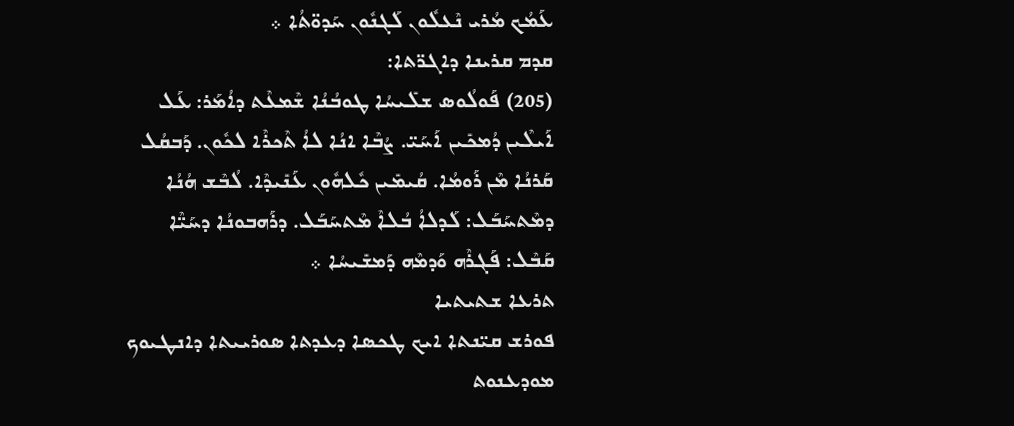ܥܰܡܳܟ ܡܳܪܝ ܢܶܥܠܽܘܢ ܠܰܓܢܽܘܢ ܚܰܕܘ̈ܬܳܐ ܀
ܩܕܡ ܩܪܝܢܐ ܕܐܓܪ̈ܬܐ:
(205) ܦܰܘܠܳܘܣ ܫܠܺܝܚܳܐ ܛܘܒܳܢܳܐ ܫܶܡܥܶܬ ܕܐܳܡܰܪ: ܥܰܠ ܐܰܝܠܶܝܢ ܕܳܡܟܺܝܢ ܐܰܚܰܝ̈. ܨܳܒܶܐ ܐܢܳܐ ܠܐܳ ܬܶܟܪܶܐ ܠܟܽܘܢ. ܕܰܒܩܳܠ ܩܰܪܢܳܐ ܡܶܢ ܪܰܘܡܳܐ. ܩܳܝܡܺܝܢ ܟܽܠܗܽܘܢ ܥܰܢܺܝܕܶܐ. ܠܳܒܶܫ ܗܳܢܳܐ ܕܡܶܬܚܰܒܰܠ: ܠܰܕܠܐܳ ܒܳܠܐܶ ܡܶܬܚܰܒܰܠ. ܕܪܰܗܒܘܢܳܐ ܕܚܰܝ̈ܶܐ ܩܰܒܶܠ: ܦܰܓܪܶܗ ܘܰܕܡܶܗ ܕܰܡܫܺܝܚܳܐ ܀
ܬܪܥܐ ܫܬܝܬܝܐ
ܦܘܪܫ ܩܝ̈ܢܬܐ ܐܝܟ ܛܟܣܐ ܕܥܕܬܐ ܣܘܪܝܝܬܐ ܕܐܢܛܝܘܟ
ܡܘܕܥܢܘܬ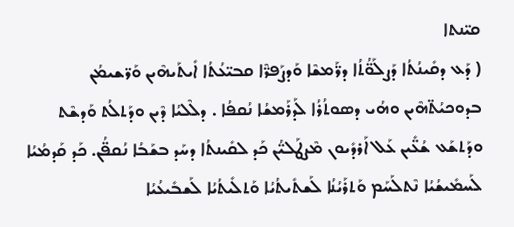ܩܝ̈ܢܬܐ
( ܕܰܥ ܕܩܺܝܢܳܬܳܐ ܕܰܨܠܰܘ̈ܳܬܳܐ ܕܪ̈ܰܡܫܶܐ ܘܰܕܨܰܦܪ̈ܶܐ ܩܒܝ̈ܥܳܬܳܐ ܐܺܝܬܰܝܗܶܝܢ ܘܰܪ̈ܫܝܡܳܢ ܒܕܘܟܝܳܬ̈ܗܶܝܢ ܘܗܳܝ ܕܣܘܬܳܪܳܐ ܠܰܕܪܰܡܫܳܐ ܢܳܩܦܳܐ . ܕܠܶܠܝܳܐ ܕܶܝܢ ܘܕܰܬܠܳܬ ܘܰܕܫܶܬ ܘܕܰܬܫܰܥ ܫܳܥ̈ܺܝܢ ܥܰܠ ܐܰܪܕܺܝܘܢ ܡܶܨܛܰܠܝ̈ܳܢ ܟܰܕ ܠܩܺܝܢܬܳܐ ܕܚܰܕ ܒܫܰܒܳܐ ܢܳܩܦ̈ܳܢ. ܟܰܕ ܩܰܕܡܳܝܳܐ ܠܰܚܡܺܝܫܳܝܳܐ ܢܶܬܠܰܚܰܡ ܘܰܬܪܰܝܳܢܳܐ ܠܰܫܬܺܝܬܳܝܳܐ ܘܰܬܠܺܝܬܳܝܳܐ ܠܰܫܒܺܝܥܳܝܳܐ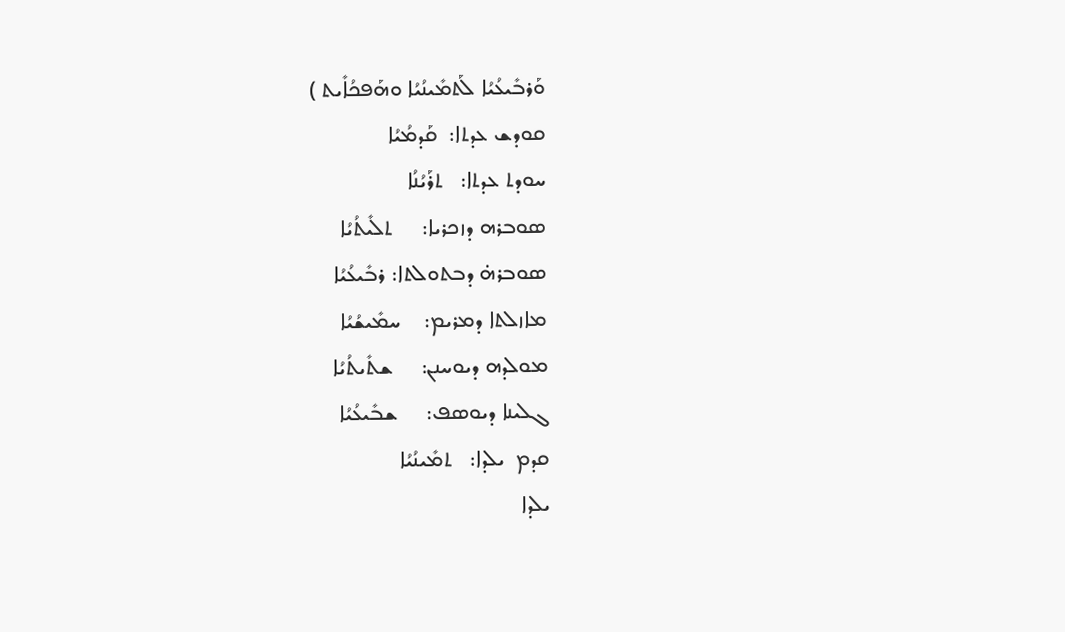ܘܰܪܒܺܝܥܳܝܳܐ ܠܰܬܡܺܝܢܳܝܳܐ ܘܗܰܦܟܳܐܺܝܬ )
ܩܘܕܫ ܥܕܬܐ:  ܩܰܕܡܳܝܳܐ
ܚܘܕܬ ܥܕܬܐ:   ܬܪܰܝܳܢܳܐ
ܣܘܒܪܗ ܕܙܟܪܝܐ:     ܬܠܺܝܬܳܝܳܐ
ܣܘܒܪܗ̇ ܕܒܬܘܠܬܐ: ܪܒܺܝܥܳܝܳܐ
ܡܐܙܠܬܐ ܕܡܪܝܡ:    ܚܡܺܝܫܳܝܳܐ
ܡܘܠܕܗ ܕܝܘܚܢܢ:     ܫܬܺܝܬܳܝܳܐ
ܓܠܝܢܐ ܕܝܘܣܦ:     ܫܒܺܝܥܳܝܳܐ
ܩܕܡ  ܝܠܕܐ:   ܬܡܺܝܢܳܝܳܐ
ܝܠܕܐ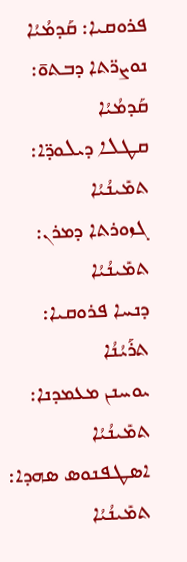ܦܪܘܩܝܐ: ܩܰܕܡܳܝܳܐ
ܢܘܨܪ̈ܬܐ ܕܒܬܘ̄: ܩܰܕܡܳܝܳܐ
ܩܛܠܐ ܕܝܠܘܕ̈ܐ:  ܬܡܺܝܢܳܝܳܐ
ܓܙܘܪܬܐ ܕܡܪܢ: ܬܡܺܝܢܳܝܳܐ
ܕܢܚܐ ܦܪܘܩܝܐ: ܬܪܰܝܳܢܳܐ
ܝܘܚܢܢ ܡܥܡܕܢܐ:      ܬܡܺܝܢܳܝܳܐ
ܐܣܛܦܢܘܣ ܣܗܕܐ:    ܬܡܺܝܢܳܝܳܐ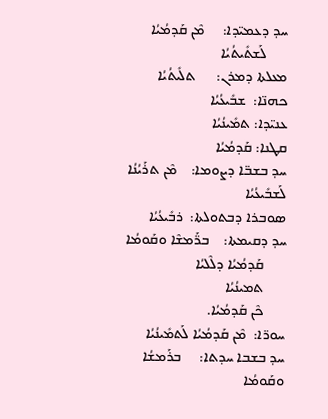ܚܕ ܕܥܡܝ̈ܕܐ:     ܡܶܢ ܩܰܕܡܳܝܳܐ
      ܠܰܫܬܺܝܬܳܝܳܐ
ܡܥܠܬܐ ܕܡܪܢ:      ܬܠܺܝܬܳܝܳܐ
ܟܗܢ̈ܐ:  ܫܒܺܝܥܳܝܳܐ
ܥܢܝ̈ܕܐ: ܬܡܺܝܢܳܝܳܐ
ܩܛܢܐ: ܩܰܕܡܳܝܳܐ
ܚܕ ܒܫܒ̈ܐ ܕܨܘܡܐ:    ܡܶܢ ܬܪܰܝܳܢܳܐ ܠܰܫܒܺܝܥܳܝܳܐ
ܣܘܒܪܐ ܕܒܬܘܠܬܐ:  ܪܒܺܝܥܳܝܳܐ
ܚܕ ܕܩܝܡܬܐ:    ܒܪ̈ܰܡܫܶܐ ܘܩܰܘܡܳܐ
      ܩܰܕܡܳܝܳܐ ܕܠܶܠܝܳܐ
      ܬܡܝܢܳܝܳܐ
      ܟܶܢ ܩܰܕܡܳܝܳܐ.
ܚܘܪ̈ܐ:  ܡܶܢ ܩܰܕܡܳܝܳܐ ܠܰܬܡܺܝܢܳܝܳܐ
ܚܕ ܒܫܒܐ ܚܕܬܐ:     ܒܪܰܡܫܳܐ ܘܩܰܘܡܳܐ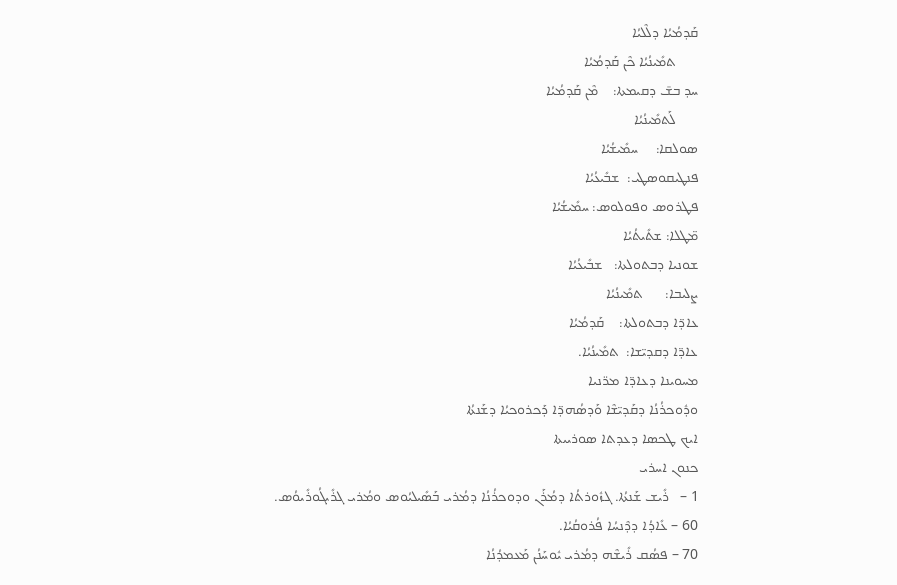ܩܰܕܡܳܝܳܐ ܕܠܶܠܝܳܐ
      ܬܡܺܝܢܳܝܳܐ ܟܶܢ ܩܰܕܡܳܝܳܐ
ܚܕ ܒܫ̄ ܕܩܝܡܬܐ:    ܡܶܢ ܩܰܕܡܳܝܳܐ
      ܠܰܬܡܺܝܢܳܝܳܐ
ܣܘܠܩܐ:     ܚܡܺܝܫܳܝܳܐ
ܦܢܛܝܩܘܣܛܝ:  ܫܒܺܝܥܳܝܳܐ
ܦܛܪܘܣ ܘܦܘܠܘܣ: ܚܡܺܝܫܳܝܳܐ
ܡ̈ܛܠܐ: ܫܬܺܝܬܳܝܳܐ
ܫܘܢܝܐ ܕܒܬܘܠܬܐ:   ܫܒܺܝܥܳܝܳܐ
ܨܠܝܒܐ:      ܬܡܺܝܢܳܝܳܐ
ܥܐܕ̈ܐ ܕܒܬܘܠܬܐ:    ܩܰܕܡܳܝܳܐ
ܥܐܕ̈ܐ ܕܩܕܝ̈ܫܐ:  ܬܡܺܝܢܳܝܳܐ.
ܡܚܘܝܢܐ ܕܥܐܕ̈ܐ ܡܪ̈ܢܝܐ
ܘܕܽܘܟܪܳܢܳܐ ܕܩܰܕܝ̈ܫܶܐ ܘܰܕܣܳܗܕ̈ܐ ܕܰܟܪܘܟܝܳܐ ܕܫܰܢܬܳܐ
ܐܝܟ ܛܟܣܐ ܕܥܕܬܐ ܣܘܪܝܝܬܐ
ܟܢܘܢ ܐܚܪܝ
1 –   ܪܺܝܫ ܫܰܢܬܳܐ. ܓܙܽܘܪܬܳܐ ܕܡܳܪܰܢ ܘܕܘܟܪܳܢܳܐ ܕܡܳܪܝ ܒܰܣܺܝܠܝܳܘܣ ܘܡܳܪܝ ܓܪܺܝܓܳܘܪܺܝܘܳܣ.
60 – ܥܺܐܕܳܐ ܕܕܶܢܚܳܐ ܦܳܪܘܩܳܝܳܐ.
70 – ܦܣܳܩ ܪܺܝܫܶܗ ܕܡܳܪܝ ܝܽܘܚܰܢܳܢ ܡܰܥܡܕܳܢܳܐ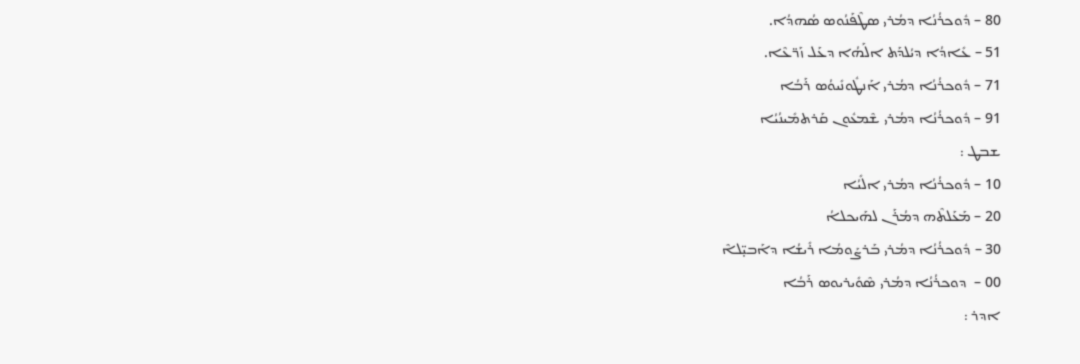80 – ܕܽܘܟܪܳܢܳܐ ܕܡܳܪܝ ܣܛܶܦܰܢܳܘܣ ܣܳܗܕܳܐ.
51 – ܥܺܐܕܳܐ ܕܝܳܠܕܰܬ ܐܠܰܗܳܐ ܕܥܰܠ ܙܰܪ̈ܥܶܐ.
71 – ܕܽܘܟܪܳܢܳܐ ܕܡܳܪܝ ܐܰܢܛܽܘܢܺܝܘܳܣ ܪܰܒܳܐ
91 – ܕܽܘܟܪܳܢܳܐ ܕܡܳܪܝ ܫܶܡܥܽܘܢ ܩܰܪܬܡܺܝܢܳܝܳܐ
ܫܒܛ :
10 – ܕܽܘܟܪܳܢܳܐ ܕܡܳܪܝ ܐܠܺܝܳܐ
20 – ܡܰܥܰܠܬܶܗ ܕܡܳܪܰܢ ܠܗܰܝܟܠܐܳ
30 – ܕܽܘܟܪܳܢܳܐ ܕܡܳܪܝ ܒܰܪܨܰܘܡܳܐ ܪܺܝܫܳܐ ܕܐܰܒܝ̣̈ܠܐܶ
00 –  ܕܘܟܪܳܢܳܐ ܕܡܳܪܝ ܣܶܘܺܝܪܝܘܣ ܪܰܒܳܐ
ܐܕܪ :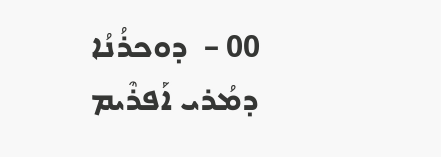00 –  ܕܘܟܪܳܢܳܐ ܕܡܳܪܝ ܐܰܦܪܶܝܡ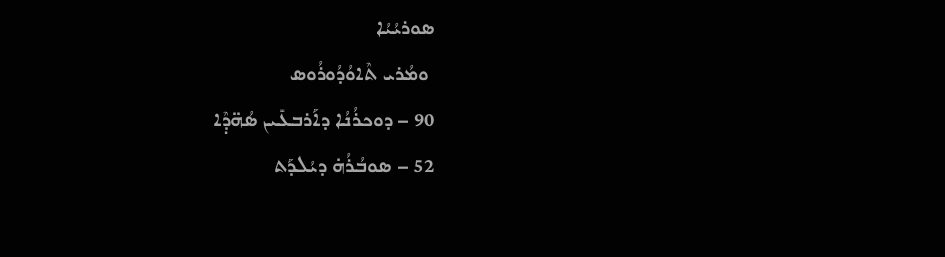ܣܘܪܝܳܝܳܐ
 ܘܡܳܪܝ ܬܶܐܘܳܕܳܘܪܳܘܣ
90 – ܕܘܟܪܳܢܳܐ ܕܐܰܪܒܥܺܝܢ ܣܳܗ̈ܕ̣ܶܐ
52 – ܣܘܒܳܪܳܗ̇ ܕܝܳܠܕܰܬ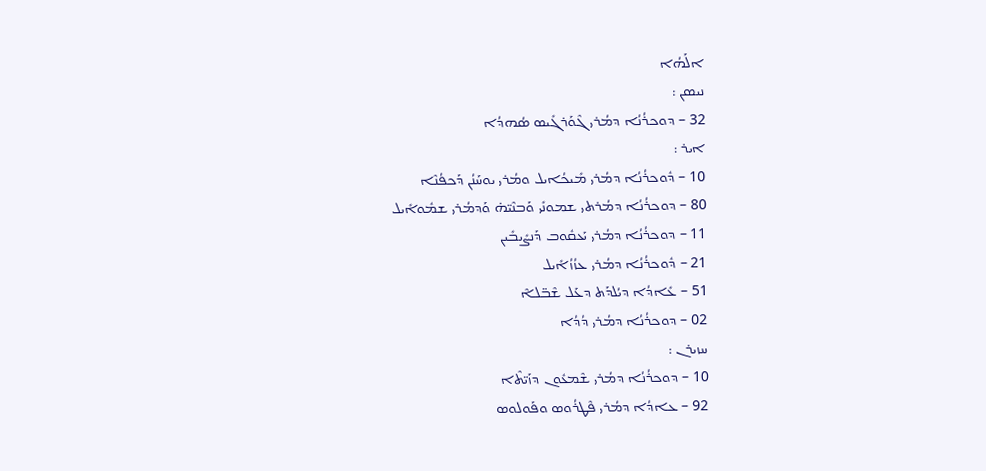ܐܠܰܗܳܐ
ܢܝܣܢ :
32 – ܕܘܟܪܳܢܳܐ ܕܡܳܪܝ ܓܶܘܰܪܓܺܝܣ ܣܳܗܕܳܐ
ܐܝܪ :
10 – ܕܽܘܟܪܳܢܳܐ ܕܡܳܪܝ ܡܺܝܟܳܐܝܠ ܘܡܳܪܝ ܝܘܚܰܢܳܢ ܕܰܟܦܳܢܶܐ
80 – ܕܘܟܪܳܢܳܐ ܕܡܳܪܬܝ ܫܡܘܢܺܝ ܘܰܒܢܶܝ̈ܗ̇ ܘܰܕܡܳܪܝ ܫܡܽܘܐܺܝܠ
11 – ܕܘܟܪܳܢܳܐ ܕܡܳܪܝ ܝܰܥܩܽܘܒ ܕܰܢܨܺܝܒܺܝܢ
21 – ܕܽܘܟܪܳܢܳܐ ܕܡܳܪܝ ܥܙܳܙܳܐܺܝܠ
51 – ܥܺܐܕܳܐ ܕܝܳܠܕܰܬ ܕܥܰܠ ܫܶܒ̈ܠܐܶ
02 – ܕܘܟܪܳܢܳܐ ܕܡܳܪܝ ܕܳܕܳܐ
ܚܙܝܪܢ :
10 – ܕܘܟܪܳܢܳܐ ܕܡܳܪܝ ܫܶܡܥܽܘܢ ܕܙܰܝ̈ܬܶܐ
92 – ܥܐܕܳܐ ܕܡܳܪܝ ܦܶܛܪܳܘܣ ܘܦܰܘܠܘܣ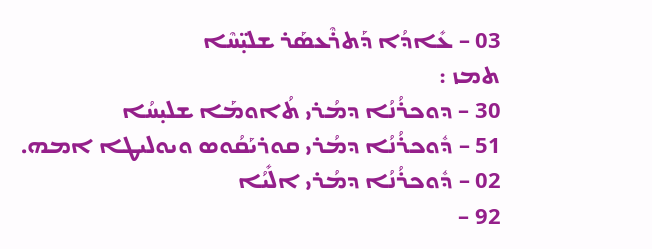03 – ܥܺܐܕܳܐ ܕܰܬܪܶܥܣܰܪ ܫܠܝ̣̈ܚܶܐ
ܬܡܙ :
30 – ܕܘܟܪܳܢܳܐ ܕܡܳܪܝ ܬܳܐܘܡܰܐ ܫܠܝ̣ܚܳܐ
51 – ܕܽܘܟܪܳܢܳܐ ܕܡܳܪܝ ܩܘܪܝܰܩܳܘܣ ܘܝܘܠܝܛܐ ܐܡܗ.
02 – ܕܽܘܟܪܳܢܳܐ ܕܡܳܪܝ ܐܠܺܝܳܐ
92 –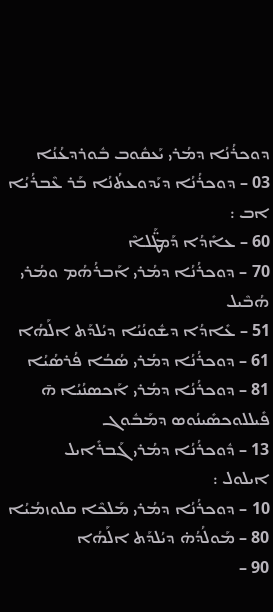ܕܘܟܪܳܢܳܐ ܕܡܳܪܝ ܝܰܥܩܽܘܒ ܒܽܘܪܕܥܳܢܳܐ
03 – ܕܘܟܪܳܢܳܐ ܕܝܰܕܘܥܬܳܢܳܐ ܒܰܪ ܥܶܒܪܳܝܳܐ
ܐܒ :
60 – ܥܐܺܕܳܐ ܕܰܡܛ̈ܰܠܐܶ
70 – ܕܘܟܪܳܢܳܐ ܕܡܳܪܝ ܐܰܒܪܳܗܳܡ ܘܡܳܪܝ ܗܳܒܶܝܠ
51 – ܥܺܐܕܳܐ ܕܫܽܘܢܳܝܳܐ ܕܝܳܠܕܰܬ ܐܠܰܗܳܐ
61 – ܕܘܟܪܳܢܳܐ ܕܡܳܪܝ ܣܳܒܳܐ ܦܳܪܣܳܝܳܐ
81 – ܕܘܟܪܳܢܳܐ ܕܡܳܪܝ ܐܰܟܣܢܳܝܳܐ ܗ̄ ܦܺܝܠܠܘܟܣܺܝܢܳܘܣ ܕܡܰܒܽܘܓ
13 – ܕܽܘܟܪܳܢܳܐ ܕܡܳܪܝ ܓܰܒܪܺܐܝܠ
ܐܝܠܘܠ :
10 – ܕܘܟܪܳܢܳܐ ܕܡܳܪܝ ܡܰܠܟܶܐ ܩܠܘܙܡܳܝܳܐ
80 – ܡܰܘܠܳܕܳܗ̇ ܕܝܳܠܕܰܬ ܐܠܰܗܳܐ
90 –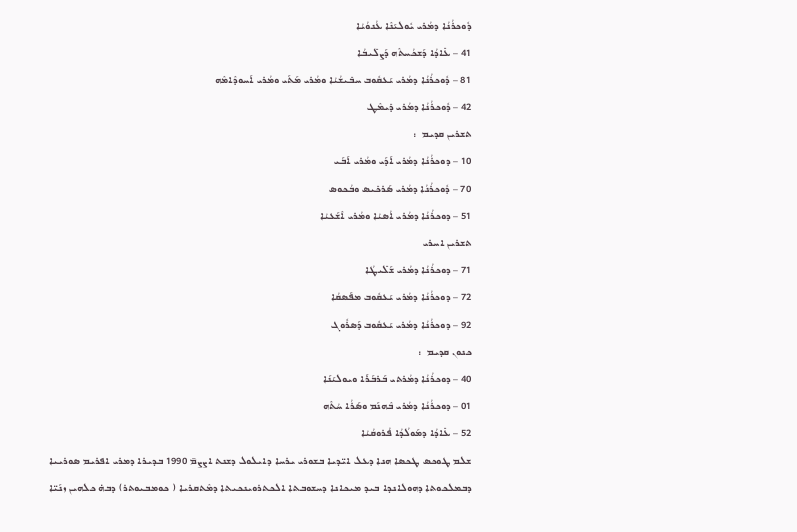ܕܽܘܟܪܳܢܳܐ ܕܡܳܪܝ ܝܽܘܠܝܰܢܶܐ ܥܳܢܘܳܝܳܐ
41 – ܥܺܐܕܳܐ ܕܰܫܟܳܚܬܶܗ ܕܰܨܠܺܝܒܳܐ
81 – ܕܽܘܟܪܳܢܳܐ ܕܡܳܪܝ ܝܰܥܩܽܘܒ ܚܒܺܝܫܳܝܳܐ ܘܡܳܪܝ ܡܰܬܰܝ ܘܡܳܪܝ ܐܰܚܘܕܶܐܡܶܗ
42 – ܕܽܘܟܪܳܢܳܐ ܕܡܳܪܝ ܕܺܝܡܶܛ
ܬܫܪܝܢ ܩܕܝܡ  :
10 – ܕܘܟܪܳܢܳܐ ܕܡܳܪܝ ܐܰܕܰܝ ܘܡܳܪܝ ܐܰܒܰܝ
70 – ܕܽܘܟܪܳܢܳܐ ܕܡܳܪܝ ܣܰܪܟܺܝܣ ܘܒܳܟܘܣ
51 – ܕܘܟܪܳܢܳܐ ܕܡܳܪܝ ܐܳܣܝܳܐ ܘܡܳܪܝ ܐܶܫܰܥܝܳܐ
ܬܫܪܝܢ ܐܚܪܝ
71 – ܕܘܟܪܳܢܳܐ ܕܡܳܪܝ ܫܰܠܺܝܛܳܐ
72 – ܕܘܟܪܳܢܳܐ ܕܡܳܪܝ ܝܰܥܩܽܘܒ ܡܦܰܣܩܳܐ
92 – ܕܘܟܪܳܢܳܐ ܕܡܳܪܝ ܝܰܥܩܽܘܒ ܕܰܣܪܽܘܓ
ܟܢܘܢ ܩܕܝܡ  :
40 – ܕܘܟܪܳܢܳܐ ܕܡܳܪܬܝ ܒܰܪܒܰܪܰܐ ܘܝܘܠܝܰܢܰܐ
01 – ܕܘܟܪܳܢܳܐ ܕܡܳܪܝ ܒܶܗܢܰܡ ܘܣܰܪܳܐ ܚܳܬܶܗ
52 – ܥܺܐܕܳܐ ܕܡܰܘܠܳܕܳܐ ܦܳܪܘܩܳܝܳܐ
ܫܠܡ ܛܘܟܣ ܛܟܣܐ ܗܢܐ ܕܥܠ ܐܝ̈ܕܝܐ ܒܫܘܪܝ ܝܪܚܐ ܕܐܝܠܘܠ ܕܫܢܬ ܐܨܨܡ̄ 1990 ܒܕܝܪܐ ܕܡܪܝ ܐܦܪܝܡ ܣܘܪܝܝܐ ܕܒܡܠܟܘܬܐ ܕܗܘܠܐܢܕܐ ܒܝܕ ܡܝܟܐܢܐ ܕܚܫܘܒܬܐ ܐܠܟܬܪܘܝܢܟܝܬܐ ܕܡܶܬܩܪܝܐ ( ܟܘܡܒܝܘܬܪ) ܕܒܗ̇ ܟܠܗܝܢ ܙܢܰܝ̈ܐ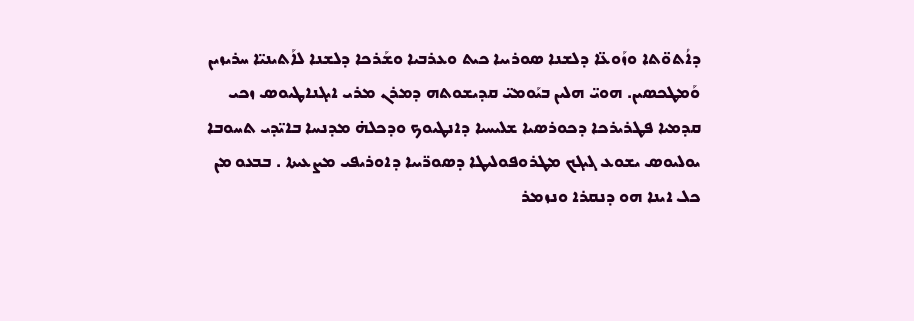ܕܐܳܬܘ̈ܬܐ ܘܙܰܘܥ̈ܐ ܕܠܫܢܐ ܣܘܪܝܝܐ ܟܝܬ ܘܥܪܒܝܐ ܘܫܰܪܟܐ ܕܠܫܢܐ ܠܐܰܬܝܢܝ̈ܐ ܚܪܝܙܝܢ ܘܰܡܛܟܣܝܢ. ܗܘܝ̈ ܗܠܝܢ ܒܝܰܘܡܝ̈ ܩܕܝܫܘܬܗ ܕܡܪܢ ܡܪܝ ܐܝܓܢܐܛܝܘܣ ܙܟܝ ܩܕܡܝܐ ܦܛܪܝܪܟܐ ܕܟܘܪܣܝܐ ܫܠܝܚܝܐ ܕܐܢܛܝܘܟ ܘܕܟܠܗ̇ ܡܕܢܚܐ ܒܐܝ̈ܕܝ ܬܚܘܒܐ ܝܘܠܝܘܣ ܝܫܘܥ ܓܝܓܟ ܡܛܪܘܦܘܠܝܛܐ ܕܣܘܪ̈ܝܝܐ ܕܐܘܪܝܦܝ ܡܨܥܝܬܐ . ܒܒܥܘ ܡܢ ܟܠ ܐܝܢܐ ܗܘ ܕܢܩܪܐ ܘܢܙܡܪ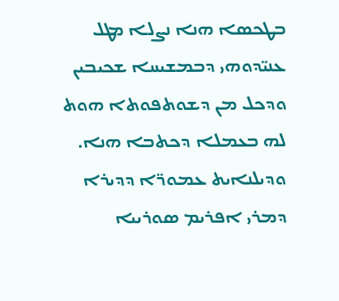ܒܛܟܣܐ ܗܢܐ ܢܨܠܐ ܡܛܠ ܥܢܝ̈ܕܘܗܝ ܕܒܡܫܝܚܐ ܫܟܝܒܝܢ ܘܕܟܠ ܡܢ ܕܫܘܬܦܘܬܐ ܗܘܬ ܠܗ ܒܥܡܠܐ ܕܟܬܒܐ ܗܢܐ. ܘܕܝܠܢܐܝܬ ܥܡܘܪ̈ܐ ܕܕܝܪܐ ܕܡܪܝ ܐܦܪܝܡ ܣܘܪܝܝܐ